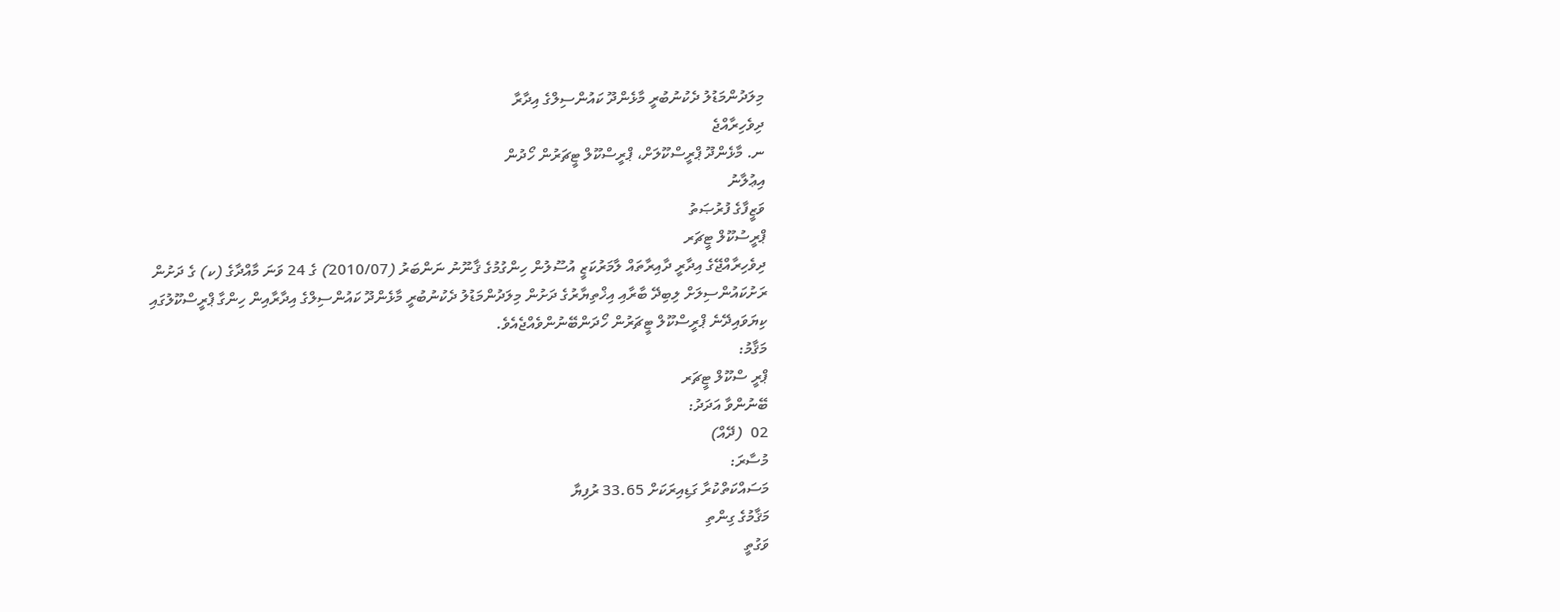މިލަދުންމަޑުލު ދެކުނުބުރީ މާޅެންދޫ ކައުންސިލްގެ އިދާރާ
ދިވެހިރާއްޖެ
ނ. މާޅެންދޫ ޕްރީސްކޫލަށް، ޕްރީސްކޫލް ޓީޗަރުން ހޯދުން
އިޢުލާނު
ވަޒީފާގެ ފުރުޞަތު
ޕްރީސުކޫލް ޓީޗަރ
ދިވެހިރާއްޖޭގެ އިދާރީ ދާއިރާތައް ލާމަރުކަޒީ އުސޫލުން ހިންގުމުގެ ޤާނޫނު ނަންބަރު (2010/07) ގެ 24 ވަނަ މާއްދާގެ (ކ) ގެ ދަށުން ރަށުކައުންސިލަށް ލިބިދޭ ބާރާއި އިޚްތިޔާރުގެ ދަށުން މިލަދުންމަޑުލު ދެކުނުބުރީ މާޅެންދޫ ކައުންސިލްގެ އިދާރާއިން ހިންގާ ޕްރީސްކޫލުގައި ކިޔަވައިދޭނެ ޕްރީސްކޫލް ޓީޗަރުން ހޯދަންބޭނުންވެއްޖެއެވެ.
މަޤާމު:
ޕްރީ ސްކޫލް ޓީޗަރ
ބޭނުންވާ އަދަދު:
02  (ދޭއް)
މުސާރަ:
މަސައްކަތްކުރާ ގަޑިއިރަކަށް 33.65 ރުފިޔާ
މަޤާމުގެ ގިންތި
ވަގުތީ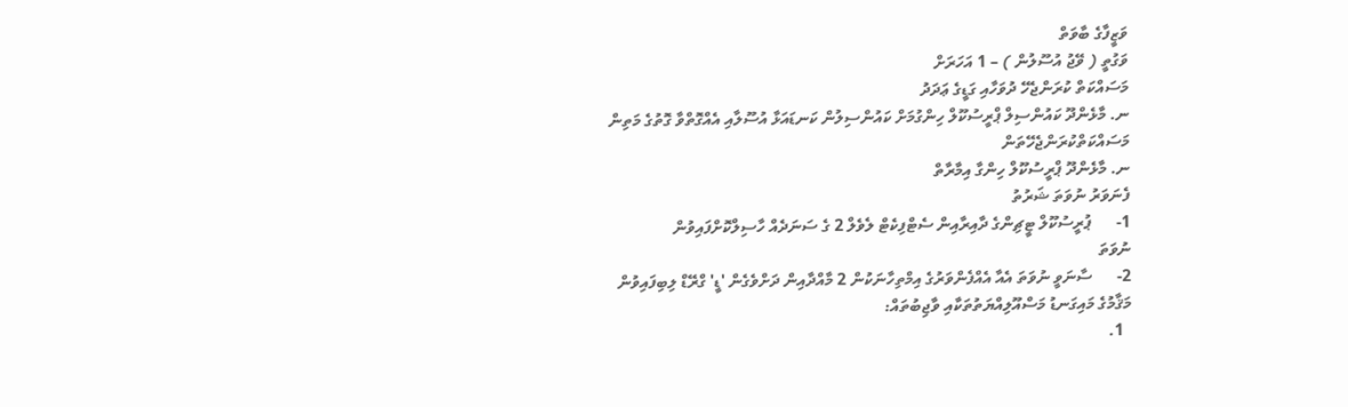ވަޒީފާގެ ބާވަތް
ވަގުތީ ( ވޭޖު އުސޫލުން ) – 1 އަހަރަށް
މަސައްކަތް ކުރަންޖެހޭ ދުވަހާއި ގަޑީގެ ޢަދަދު
ނ. މާޅެންދޫ ކައުންސިލް ޕްރީސުކޫލް ހިންގުމަށް ކައުންސިލުން ކަނޑައަޅާ އުސޫލާއި އެއްގޮތްވާ ގޮތުގެ މަތިން
މަސައްކަތްކުރަންޖެހޭތަން
ނ. މާޅެންދޫ ޕްރީސުކޫލް ހިންގާ އިމާރާތް
ފެނަވަރު ނުވަތަ ޝަރުތު
1-      ޕުރީސުކޫލް ޓީޗިންގެ ދާއިރާއިން ސެޓްފިކެޓް ލެވެލް 2 ގެ ސަނަދެއް ހާސިލްކޮށްފައިވުން
ނުވަތަ
2-      ސާނަވީ ނުވަތަ އެއާ އެއްފެންވަރުގެ އިމްތިހާނަކުން 2 މާއްދާއިން ދަށްވެގެން 'ޑީ' ގްރޭޑް ލިބިފައިވުން
މަޤާމުގެ މައިގަނޑު މަސްއޫލިއްޔަތުތަކާއި ވާޖިބުތައް:
  1.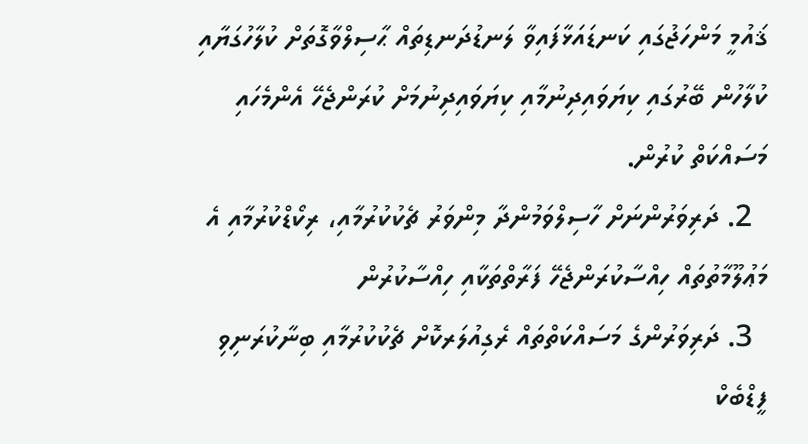ޤައުމީ މަންހަޖުގައި ކަނޑައަޅާފައިވާ ލަނޑުދަނޑިތައް ޙާސިލްވާގޮތަށް ކުލާހުގަޔާއި ކުލާހުން ބޭރުގައި ކިޔަވައިދިނުމާއި ކިޔަވައިދިނުމަށް ކުރަންޖެހޭ އެންމެހައި މަސައްކަތް ކުރުން.
  2. ދަރިވަރުންނަށް ހާސިލްވަމުންދާ މިންވަރު ޗެކުކުރުމާއި، ރިކޯޑްކުރުމާއި އެ މަޢުލޫމާތުތައް ހިއްސާކުރަންޖެހޭ ފަރާތްތަކާއި ހިއްސާކުރުން
  3. ދަރިވަރުންގެ މަސައްކަތްތައް ރެގިއުލަރކޮށް ޗެކުކުރުމާއި ބިނާކުރަނިވި ފީޑްބެކް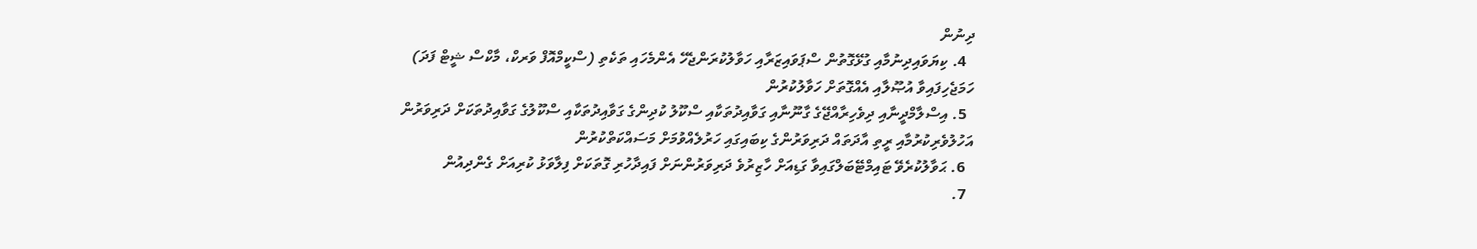ދިނުން
  4. ކިޔަވައިދިނުމާއި ގުޅޭގޮތުން ސްޕަވައިޒަރާއި ހަވާލުކުރަންޖެހޭ އެންމެހައި ތަކެތި (ސްކީމްއޮފް ވަރކް، މާކްސް ޝީޓް ފަދަ) ހަމަޖެހިފައިވާ އުޞޫލާއި އެއްގޮތަށް ހަވާލުކުރުން
  5. އިސްލާމްދީނާއި ދިވެހިރާއްޖޭގެ ގާނޫނާއި ގަވާއިދުތަކާއި ސްކޫލު ކުދިންގެ ގަވާއިދުތަކާއި ސްކޫލުގެ ގަވާއިދުތަކަށް ދަރިވަރުން އަހުލުވެރިކުރުމާއި ރީތި އާދަތައް ދަރިވަރުންގެ ކިބައިގައި ހަރުލެއްވުމަށް މަސައްކަތްކުރުން
  6. ޙަވާލުކުރެވޭ ޓައިމްޓޭބަލްގައިވާ ގަޑިއަށް ހާޒިރުވެ ދަރިވަރުންނަށް ފައިދާހުރި ގޮތަކަށް ފިލާވަޅު ކުރިއަށް ގެންދިއުން
  7.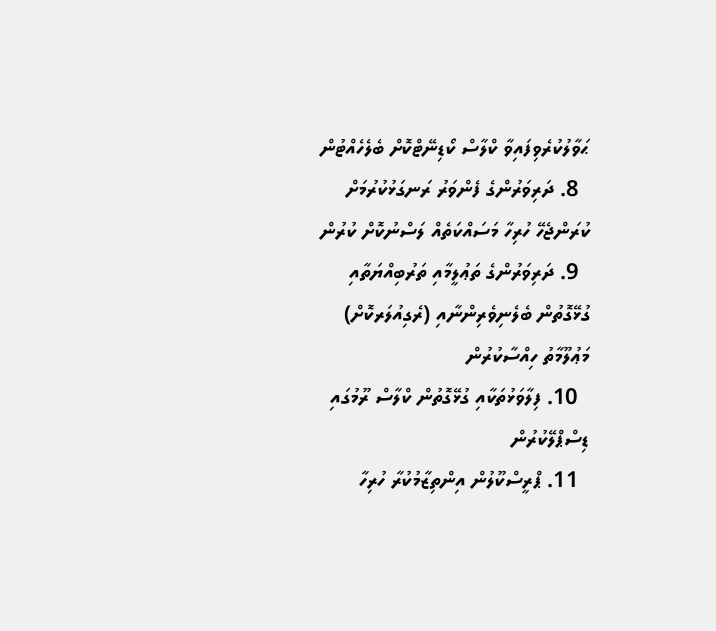ޙަވާލުކުރެވިފައިވާ ކްލާސް ކޯޑިނޭޓްކޮށް ބެލެހެއްޓުން
  8. ދަރިވަރުންގެ ފެންވަރު ރަނގަޅުކުރުމަށް ކުރަންޖެހޭ ހުރިހާ މަސައްކަތެއް ލަސްނުކޮށް ކުރުން
  9. ދަރިވަރުންގެ ތަޢުލީމާއި ތަރުބިއްޔަތާއި ގުޅޭގޮތުން ބެލެނިވެރިންނާއި (ރެގިއުލަރކޮށް) މަޢުލޫމާތު ހިއްސާކުރުން
  10. ފިލާވަޅުތަކާއި ގުޅޭގޮތުން ކްލާސް ރޫމުގައި ޑިސްޕްލޭކުރުން
  11. ޕްރީސްކޫލުން އިންތިޒާމުކުރާ ހުރިހާ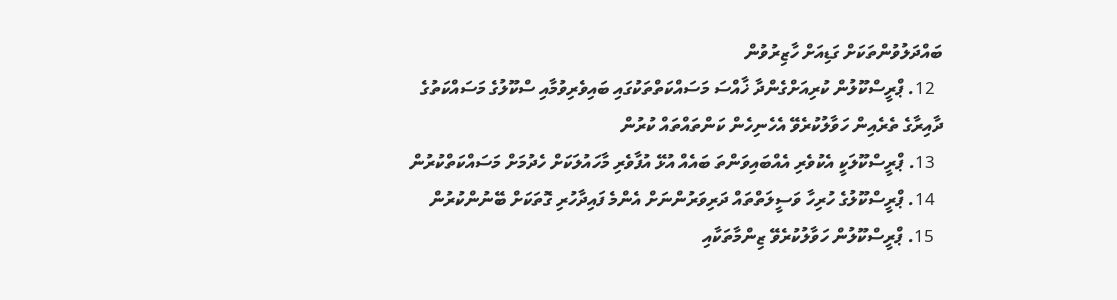ބައްދަލުވުންތަކަށް ގަޑިއަށް ހާޒިރުވުން
  12. ޕްރީސްކޫލުން ކުރިއަށްގެންދާ ޚާއްސަ މަސައްކަތްތަކުގައި ބައިވެރިވުމާއި ސްކޫލުގެ މަސައްކަތުގެ ދާއިރާގެ ތެރެއިން ހަވާލުކުރެވޭ އެހެނިހެން ކަންތައްތައް ކުރުން
  13. ޕްރީސްކޫލަކީ އެކުވެރި އެއްބައިވަންތަ ބައެއް އުޅޭ އުފާވެރި މާހައުލަކަށް ހެދުމަށް މަސައްކަތްކުރުން
  14. ޕްރީސްކޫލުގެ ހުރިހާ ވަސީލަތްތައް ދަރިވަރުންނަށް އެންމެ ފައިދާހުރި ގޮތަކަށް ބޭނުންކުރުން
  15. ޕްރީސްކޫލުން ހަވާލުކުރެވޭ ޒިންމާތަކާއި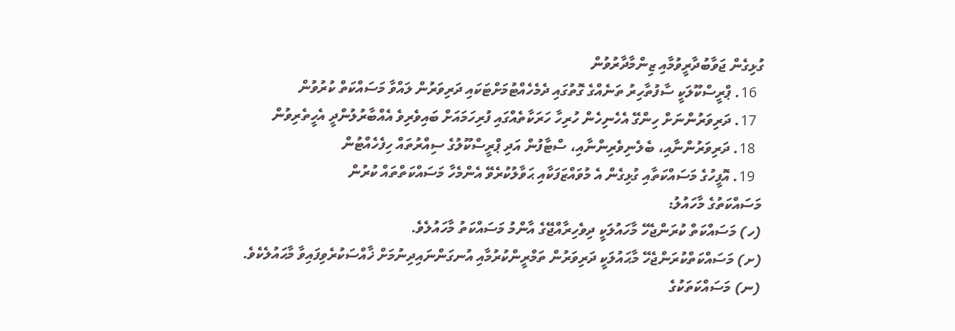ގުޅިގެން ޖަވާބުދާރީވުމާއި ޒިންމާދާރުވުން
  16. ޕްރީސްކޫލަކީ ސާފުތާހިރު ތަނެއްގެ ގޮތުގައި ދެމެހެއްޓުމަށްޓަކައި ދަރިވަރުން ލައްވާ މަސައްކަތް ކުރުވުން
  17. ދަރިވަރުންނަށް ހިންގޭ އެހެނިހެން ހުރިހާ ހަރަކާތެއްގައި ފުރިހަމައަށް ބައިވެރިވެ އެއްބާރުލުންދީ އެހީތެރިވުން
  18. ދަރިވަރުންނާއި، ބެލެނިވެރިންނާއި، ސްޓާފުން އަދި ޕްރީސްކޫލުގެ ސިއްރުތައް ހިފެހެއްޓުން
  19. އޮފީހުގެ މަސައްކަތާއި ގުޅިގެން އެ މުވައްޒަފަކާއި ޙަވާލުކުރެވޭ އެންމެހާ މަސައްކަތްތައް ކުރުން
މަސައްކަތުގެ މާހައުލު:
(ހ) މަސައްކަތް ކުރަންޖެހޭ މާހައުލަކީ ދިވެހިރާއްޖޭގެ އާންމު މަސައްކަތު މާހައުލެވެ.
(ށ) މަސައްކަތްކުރަންޖެހޭ މާޙައުލަކީ ދަރިވަރުން ތަމްރީންކުރުމާއި އުނގަންނައިދިނުމަށް ޚާއްސަކުރެވިފައިވާ މާޙައުލެކެވެ.
(ނ) މަސައްކަތަކުގެ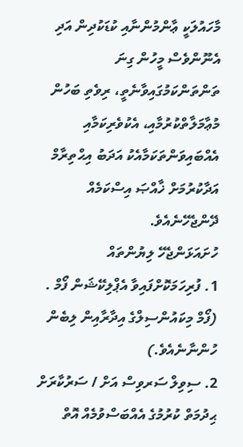މާހައުލަކީ ޢާންމުންނާއި ކުޑަކުދިން އަދި އެނޫންވެސް މީހުން ގިނަ ތަންތަންކަމުގައިވާނެތީ، ރިވެތި ބަހުން މުޢާމަލާތްކުރުމާއި، އެކުވެރިކަމާއި އެއްބައިވަންތަކަމާއެކު އަދަބު އިޙްތިރާމް އަދާކުރުމަށް ޚާއްޞަ އިސްކަމެއް ދޭންޖެހޭނެއެވެ.
ހުށައަޅަންޖެހޭ ލިޔުންތައް
1. ފުރިހަމަކޮށްފައިވާ އެޕްލިކޭޝަން ފޯމް . (ފޯމް މިކައުންސިލްގެ އިދާރާއިން ލިބެން ހުންނާނެއެވެ.)
2. ސިވިލް ސަރވިސް އަށް / ސަރުކާރަށް ޙިދުމަތް ކުރުމުގެ އެއްބަސްވުމެއް އޮތް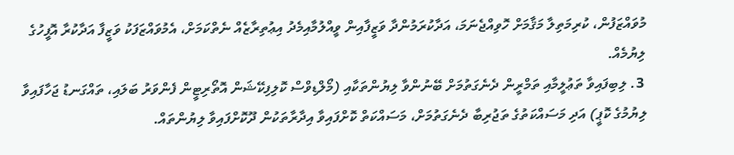މުވައްޒަފުން، ކުރިމަތިލާ މަޤާމަށް ހޮވިއްޖެނަމަ، އަދާކުރަމުންދާ ވަޒީފާއިން ވީއްލުމާއިމެދު އިޢުތިރާޒެއް ނެތްކަމަށް، އެމުވައްޒަފަކު ވަޒީފާ އަދާކުރާ އޮފީހުގެ ލިޔުމެއް.
 3. ލިބިފައިވާ ތަޢުލީމާއި ތަމްރީން ދެނެގަތުމަށް ބޭނުންވާ ލިޔުންތަކާއި (މޯލްޑިވްސް ކޮލިފިކޭޝަން އޮތޯރިޓީން ފެންވަރު ބަލައި، ތައްގަނޑު ޖަހާފައިވާ ލިޔުމުގެ ކޮޕީ) އަދި މަސައްކަތުގެ ތަޖުރިބާ ދެނެގަތުމަށް، މަސައްކަތް ކޮށްފައިވާ އިދާރާތަކުން ދޫކޮށްފައިވާ ލިޔުންތައް.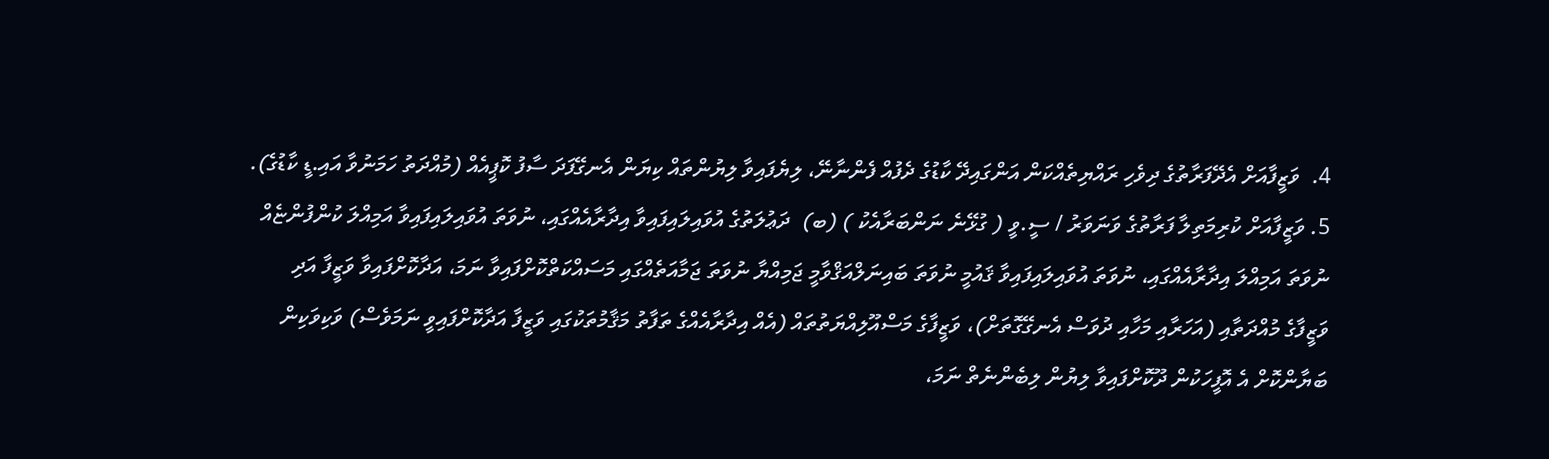4.  ވަޒީފާއަށް އެދޭފަރާތުގެ ދިވެހި ރައްޔިތެއްކަން އަންގައިދޭ ކާޑުގެ ދެފުއް ފެންނާނޭ، ލިޔެފައިވާ ލިޔުންތައް ކިޔަން އެނގޭފަދަ ސާފު ކޮޕީއެއް (މުއްދަތު ހަމަނުވާ އައި.ޑީ ކާޑުގެ).
5. ވަޒީފާއަށް ކުރިމަތިލާ ފަރާތުގެ ވަނަވަރު / ސީ.ވީ ( ގުޅޭނެ ނަންބަރާއެކު ) (ބ)  ދަޢުލަތުގެ އުވައިލައިފައިވާ އިދާރާއެއްގައި، ނުވަތަ އުވައިލައިފައިވާ އަމިއްލަ ކުންފުންޏެއް ނުވަތަ އަމިއްލަ އިދާރާއެއްގައި، ނުވަތަ އުވައިލައިފައިވާ ޤައުމީ ނުވަތަ ބައިނަލްއަޤްވާމީ ޖަމިއްޔާ ނުވަތަ ޖަމާއަތެއްގައި މަސައްކަތްކޮށްފައިވާ ނަމަ، އަދާކޮށްފައިވާ ވަޒީފާ އަދި ވަޒީފާގެ މުއްދަތާއި (އަހަރާއި މަހާއި ދުވަސް އެނގޭގޮތަށް)، ވަޒީފާގެ މަސްއޫލިއްޔަތުތައް (އެއް އިދާރާއެއްގެ ތަފާތު މަޤާމުތަކުގައި ވަޒީފާ އަދާކޮށްފައިވީ ނަމަވެސް) ވަކިވަކިން ބަޔާންކޮށް އެ އޮފީހަކުން ދޫކޮށްފައިވާ ލިޔުން ލިބެންނެތް ނަމަ،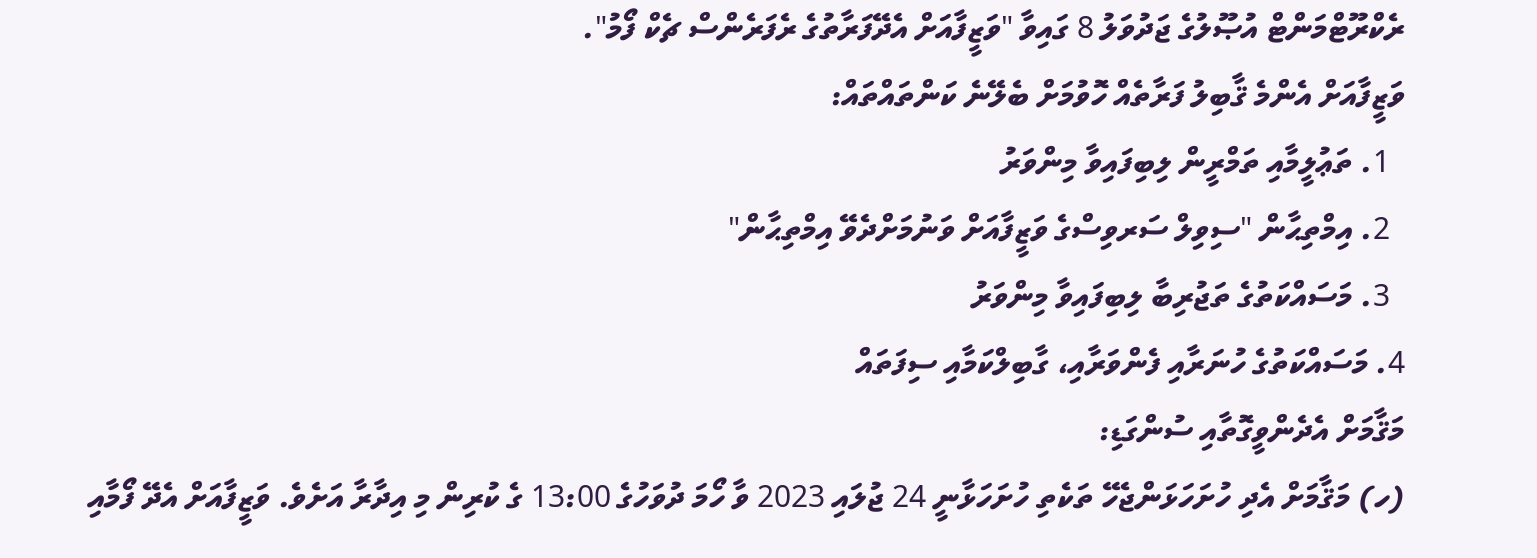ރެކްރޫޓްމަންޓް އުޞޫލުގެ ޖަދުވަލު 8 ގައިވާ "ވަޒީފާއަށް އެދޭފަރާތުގެ ރެފަރެންސް ޗެކް ފޯމު".
ވަޒީފާއަށް އެންމެ ޤާބިލު ފަރާތެއް ހޮވުމަށް ބެލޭނެ ކަންތައްތައް:
  1. ތަޢުލީމާއި ތަމްރީން ލިބިފައިވާ މިންވަރު
  2. އިމްތިޙާން "ސިވިލް ސަރވިސްގެ ވަޒީފާއަށް ވަނުމަށްދެވޭ އިމްތިޙާން"
  3. މަސައްކަތުގެ ތަޖުރިބާ ލިބިފައިވާ މިންވަރު
4. މަސައްކަތުގެ ހުނަރާއި ފެންވަރާއި، ގާބިލްކަމާއި ސިފަތައް
މަޤާމަށް އެދެންވީގޮތާއި ސުންގަޑި:
(ހ) މަޤާމަށް އެދި ހުށަހަޅަންޖެހޭ ތަކެތި ހުށަހަޅާނީ 24 ޖުލައި 2023 ވާ ހޯމަ ދުވަހުގެ 13:00 ގެ ކުރިން މި އިދާރާ އަށެވެ. ވަޒީފާއަށް އެދޭ ފޯމާއި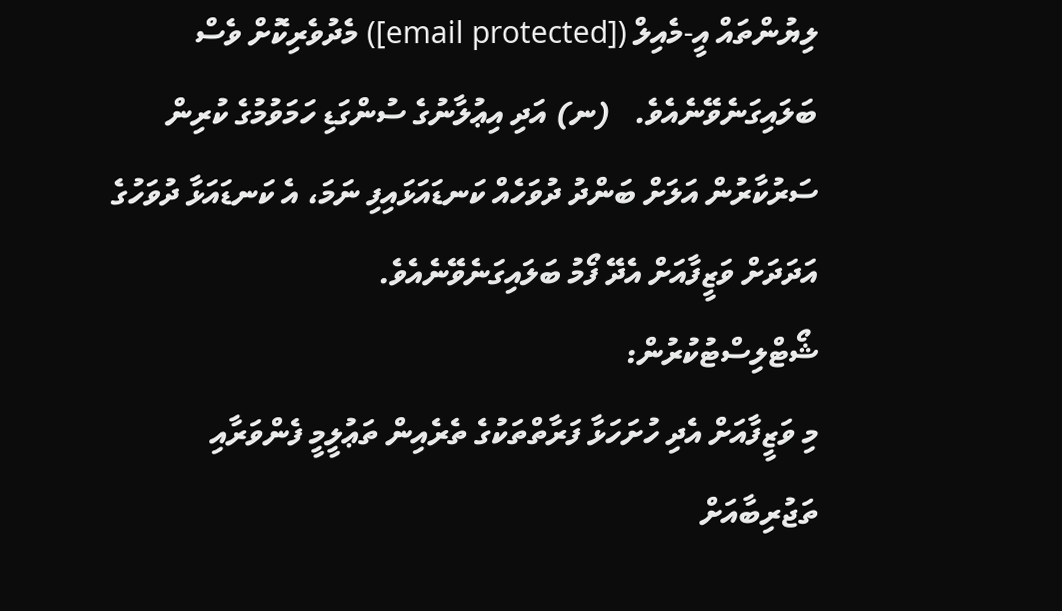ލިޔުންތައް އީ-މެއިލް ([email protected]) މެދުވެރިކޮށް ވެސް ބަލައިގަނެވޭނެއެވެ.   (ނ) އަދި އިޢުލާނުގެ ސުންގަޑި ހަމަވުމުގެ ކުރިން ސަރުކާރުން އަލަށް ބަންދު ދުވަހެއް ކަނޑައަޅައިފި ނަމަ، އެ ކަނޑައަޅާ ދުވަހުގެ އަދަދަށް ވަޒީފާއަށް އެދޭ ފޯމު ބަލައިގަނެވޭނެއެވެ.
ޝޯޓްލިސްޓުކުރުން:
މި ވަޒީފާއަށް އެދި ހުށަހަޅާ ފަރާތްތަކުގެ ތެރެއިން ތަޢުލީމީ ފެންވަރާއި ތަޖުރިބާއަށް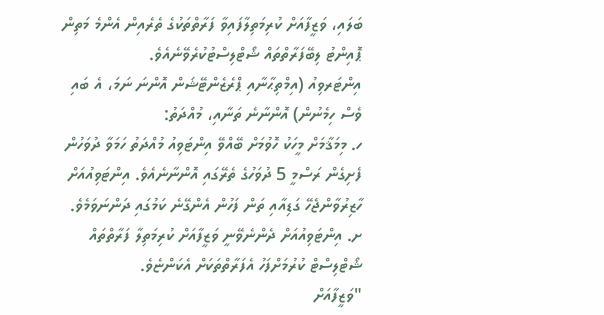ބަލައި، ވަޒީފާއަށް ކުރިމަތިލާފައިވާ ފަރާތްތަކުގެ ތެރެއިން އެންމެ މަތިން ޕޮއިންޓު ލިބޭފަރާތްތައް ޝޯޓްލިސްޓުކުރެވޭނެއެވެ.
އިންޓަރވިއު (އިމްތިޙާނާއި ޕްރެޒެންޓޭޝަން އޮންނަ ނަމަ، އެ ބައި ވެސް ހިމެނުން) އޮންނާނެ ތަނާއި، މުއްދަތު:
ހ. މިމަޤާމަށް މީހަކު ހޮވުމަށް ބޭއްވޭ އިންޓަވިއު މުއްދަތު ހަމަވާ ދުވަހުން ފެށިގެން ރަސްމީ 5 ދުވަހުގެ ތެރޭގައި އޮންނާނެއެވެ. އިންޓަވިއުއަށް ހާޒިރުވާންޖެހޭ ގަޑިއާއި ތަން ފަހުން އެންގޭނެ ކަމުގައި ދަންނަވަމެވެ.
ށ. އިންޓަވިއުއަށް ދެންނެވޭނީ ވަޒީފާއަށް ކުރިމަތިލާ ފަރާތްތައް ޝޯޓްލިސްޓް ކުރުމަށްފަހު އެފަރާތްތަކަށް އެކަންޏެވެ.
"ވަޒީފާއަށް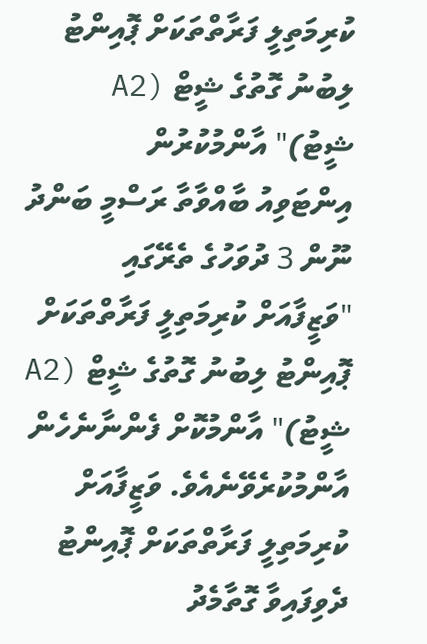ކުރިމަތިލީ ފަރާތްތަކަށް ޕޮއިންޓު ލިބުނު ގޮތުގެ ޝީޓް (A2 ޝީޓު)" އާންމުކުރުން
އިންޓަވިއު ބާއްވާތާ ރަސްމީ ބަންދު ނޫން 3 ދުވަހުގެ ތެރޭގައި "ވަޒީފާއަށް ކުރިމަތިލީ ފަރާތްތަކަށް ޕޮއިންޓު ލިބުނު ގޮތުގެ ޝީޓް (A2 ޝީޓު)" އާންމުކޮށް ފެންނާނެހެން އާންމުކުރެވޭނެއެވެ. ވަޒީފާއަށް ކުރިމަތިލީ ފަރާތްތަކަށް ޕޮއިންޓު ދެވިފައިވާ ގޮތާމެދު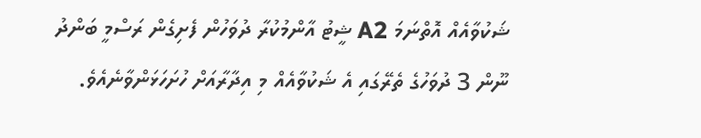ޝަކުވާއެއް އޮތްނަމަ A2 ޝީޓު އާންމުކުރާ ދުވަހުން ފެށިގެން ރަސްމީ ބަންދު ނޫން 3 ދުވަހުގެ ތެރޭގައި އެ ޝަކުވާއެއް މި އިދާރާއަށް ހުށަހަޅަންވާނެއެވެ.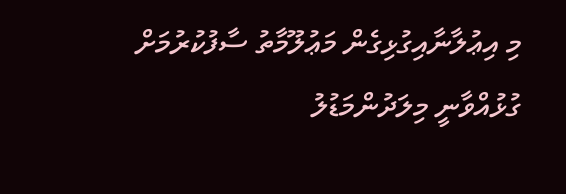މި އިޢުލާނާއިގުޅިގެން މަޢުލޫމާތު ސާފުކުރުމަށް ގުޅުއްވާނީ މިލަދުންމަޑުލު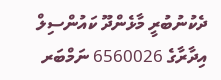ދެކުނުބުރީ މާޅެންދޫ ކައުންސިލް އިދާރާގެ 6560026 ނަމްބަރ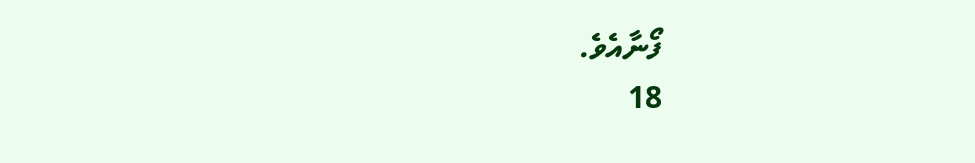ފޯނާއެވެ.
18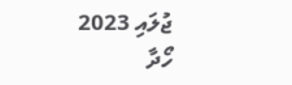ޖުލައި 2023
ހޯދާ